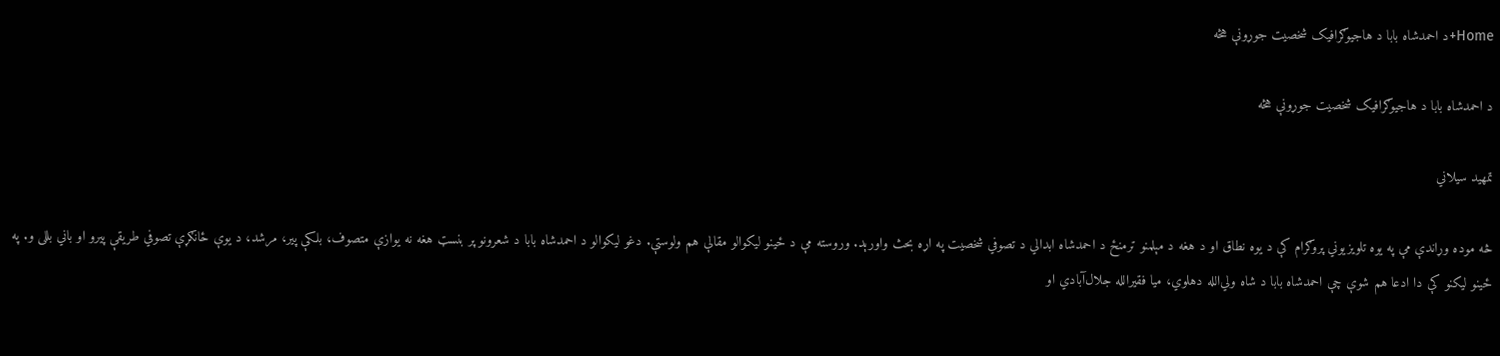Home+د احمدشاه بابا د هاجیوګرافیک شخصیت جوړونې هڅه

د احمدشاه بابا د هاجیوګرافیک شخصیت جوړونې هڅه

تمهید سیلاني

څه موده وړاندې مې په یوه تلویزیوني پروګرام کې د یوه نطاق او د هغه د مېلمنو ترمنځ د احمدشاه ابدالي د تصوفي شخصیت په اړه بحث واورېد. وروسته مې د ځینو لیکوالو مقالې هم ولوستې. دغو لیکوالو د احمدشاه بابا د شعرونو پر بنسټ هغه نه یوازې متصوف، بلکې پیر، مرشد، د یوې ځانګړې تصوفي طریقې پیرو او باني بللی و. په ځینو لیکنو کې دا ادعا هم شوې چې احمدشاه بابا د شاه ولي‌الله دهلوي، میا فقیرالله جلال‌آبادي او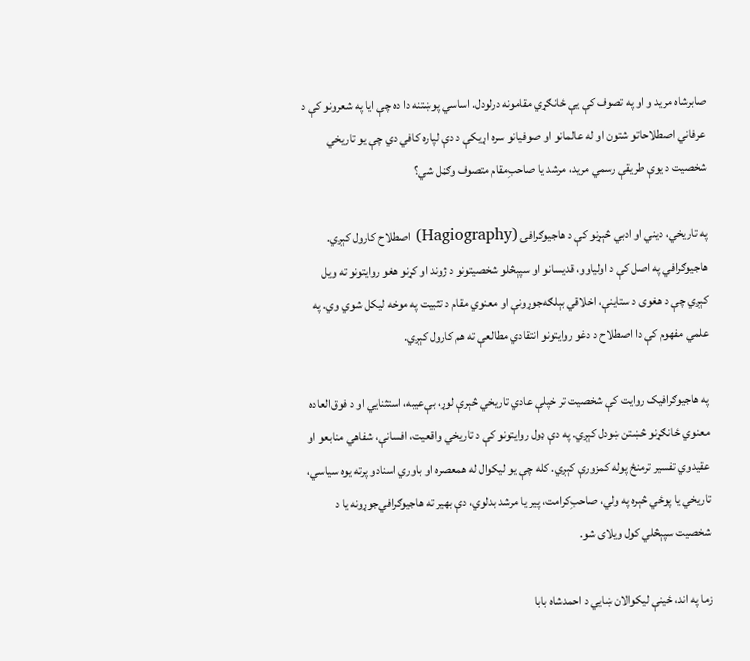صابرشاه مرید و او په تصوف کې یې ځانګړي مقامونه درلودل. اساسي پوښتنه دا ده چې ایا په شعرونو کې د عرفاني اصطلاحاتو شتون او له عالمانو او صوفیانو سره اړیکې د دې لپاره کافي دي چې یو تاریخي شخصیت د یوې طریقې رسمي مرید، مرشد یا صاحبِ‌مقام متصوف وګڼل شي؟

په تاریخي، دیني او ادبي څېړنو کې د هاجیوګرافۍ (Hagiography) اصطلاح کارول کېږي. هاجیوګرافي په اصل کې د اولیاوو، قدیسانو او سپېڅلو شخصیتونو د ژوند او کړنو هغو روایتونو ته ویل کېږي چې د هغوی د ستاینې، اخلاقي بېلګه‌جوړونې او معنوي مقام د تثبیت په موخه لیکل شوي وي. په علمي مفهوم کې دا اصطلاح د دغو روایتونو انتقادي مطالعې ته هم کارول کېږي.

په هاجیوګرافیک روایت کې شخصیت تر خپلې عادي تاریخي څېرې لوړ، بې‌عیبه، استثنايي او د فوق‌العاده معنوي ځانګړنو څښتن ښودل کېږي. په دې ډول روایتونو کې د تاریخي واقعیت، افسانې، شفاهي منابعو او عقیدوي تفسیر ترمنځ پوله کمزورې کېږي. کله چې یو لیکوال له همعصره او باوري اسنادو پرته یوه سیاسي، تاریخي یا پوځي څېره په ولي، صاحبِ‌کرامت، پیر یا مرشد بدلوي، دې بهیر ته هاجیوګرافي‌جوړونه یا د شخصیت سپېڅلي کول ویلای شو.

زما په اند، ځینې لیکوالان ښايي د احمدشاه بابا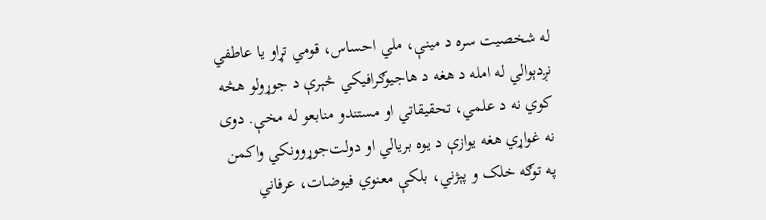له شخصیت سره د مینې، ملي احساس، قومي تړاو یا عاطفي نږدېوالي له امله د هغه د هاجیوګرافیکي څېرې د جوړولو هڅه کوي نه د علمي، تحقیقاتي او مستندو منابعو له مخې. دوی نه غواړي هغه یوازې د یوه بریالي او دولت‌جوړوونکي واکمن په توګه خلک و پېژني، بلکې معنوي فیوضات، عرفاني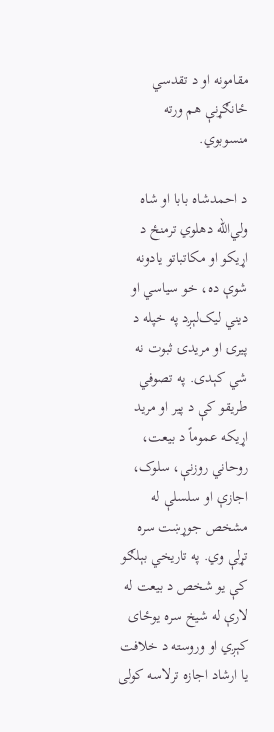مقامونه او د تقدسي ځانګړنې هم ورته منسوبوي.

د احمدشاه بابا او شاه ولي‌الله دهلوي ترمنځ د اړیکو او مکاتباتو یادونه شوې ده، خو سیاسي او دیني لیک‌لېږد په خپله د پیرۍ او مریدۍ ثبوت نه شي کېدی. په تصوفي طریقو کې د پیر او مرید اړیکه عموماً د بیعت، روحاني روزنې، سلوک، اجازې او سلسلې له مشخص جوړښت سره تړلې وي. په تاریخي بېلګو کې یو شخص د بیعت له لارې له شیخ سره یوځای کېږي او وروسته د خلافت یا ارشاد اجازه ترلاسه کولی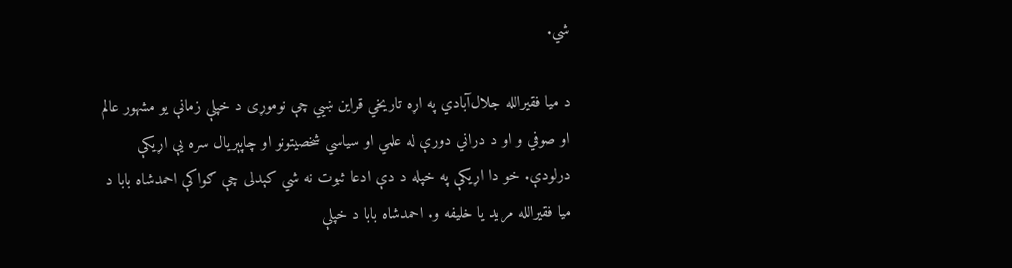شي.

د میا فقیرالله جلال‌آبادي په اړه تاریخي قراین ښيي چې نوموړی د خپلې زمانې یو مشهور عالم او صوفي و او د دراني دورې له علمي او سیاسي شخصیتونو او چاپېریال سره یې اړیکې درلودې. خو دا اړیکې په خپله د دې ادعا ثبوت نه شي کېدلی چې ګواکې احمدشاه بابا د میا فقیرالله مرید یا خلیفه و. احمدشاه بابا د خپلې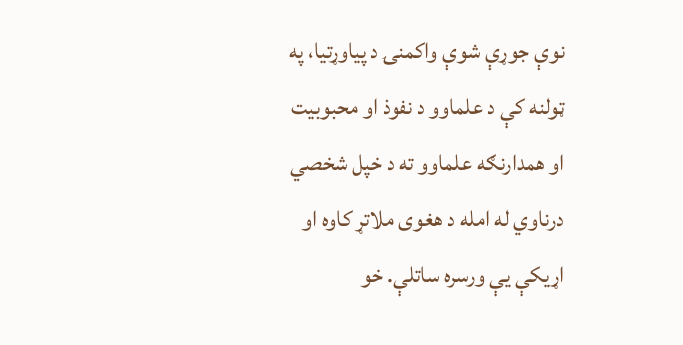نوې جوړې شوې واکمنۍ د پیاوړتیا، په ټولنه کې د علماوو د نفوذ او محبوبیت او همدارنګه علماوو ته د خپل شخصي درناوي له امله د هغوی ملاتړ کاوه او اړیکې یې ورسره ساتلې. خو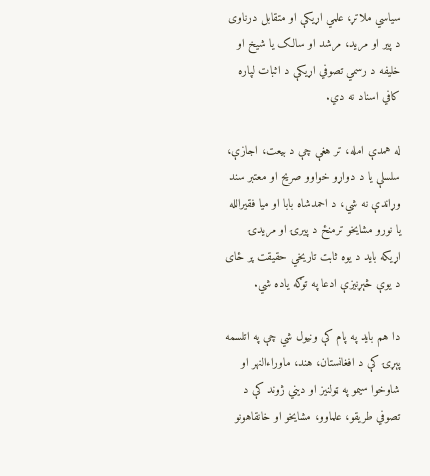سیاسي ملاتړ، علمي اړیکې او متقابل درناوی د پیر او مرید، مرشد او سالک یا شیخ او خلیفه د رسمي تصوفي اړیکې د اثبات لپاره کافي اسناد نه دي.

له همدې امله، تر هغې چې د بیعت، اجازې، سلسلې یا د دواړو خواوو صریح او معتبر سند وړاندې نه شي، د احمدشاه بابا او میا فقیرالله یا نورو مشایخو ترمنځ د پیرۍ او مریدۍ اړیکه باید د یوه ثابت تاریخي حقیقت پر ځای د یوې څېړنیزې ادعا په توګه یاده شي.

دا هم باید په پام کې ونیول شي چې په اتلسمه پېړۍ کې د افغانستان، هند، ماوراءالنهر او شاوخوا سیمو په ټولنیز او دیني ژوند کې د تصوفي طریقو، علماوو، مشایخو او خانقاهونو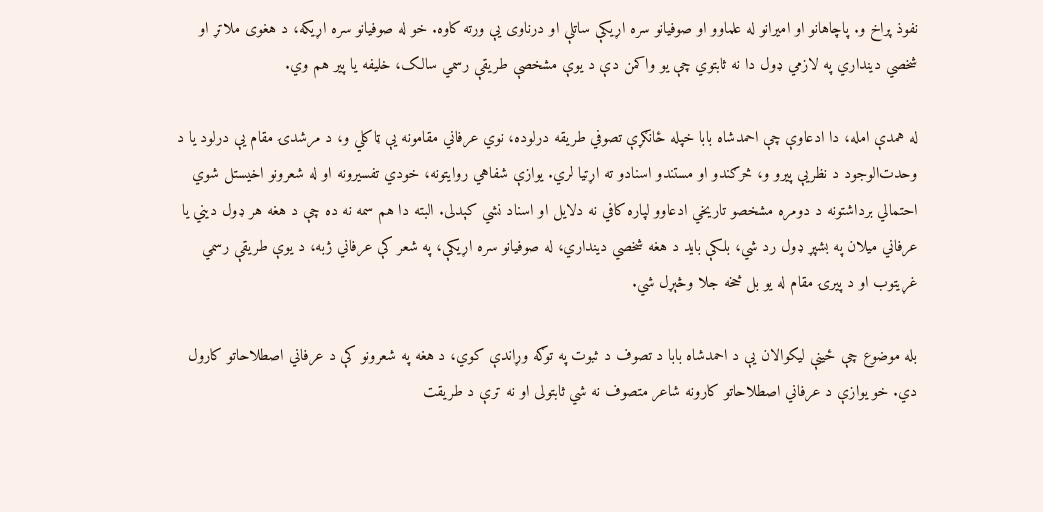نفوذ پراخ و. پاچاهانو او امیرانو له علماوو او صوفیانو سره اړیکې ساتلې او درناوی یې ورته کاوه. خو له صوفیانو سره اړیکه، د هغوی ملاتړ او شخصي دینداري په لازمي ډول دا نه ثابتوي چې یو واکمن دې د یوې مشخصې طریقې رسمي سالک، خلیفه یا پیر هم وي.

له همدې امله، دا ادعاوې چې احمدشاه بابا خپله ځانګړې تصوفي طریقه درلوده، نوي عرفاني مقامونه یې ټاکلي و، د مرشدۍ مقام یې درلود یا د وحدت‌الوجود د نظریې پیرو و، څرګندو او مستندو اسنادو ته اړتیا لري. یوازې شفاهي روایتونه، خودي تفسیرونه او له شعرونو اخیستل شوي احتمالي برداشتونه د دومره مشخصو تاریخي ادعاوو لپاره کافي نه دلایل او اسناد نشي کېدلی. البته دا هم سمه نه ده چې د هغه هر ډول دیني یا عرفاني میلان په بشپړ ډول رد شي، بلکې باید د هغه شخصي دینداري، له صوفیانو سره اړیکې، په شعر کې عرفاني ژبه، د یوې طریقې رسمي غړیتوب او د پیرۍ مقام له یو بل څخه جلا وڅېړل شي.

بله موضوع چې ځینې لیکوالان یې د احمدشاه بابا د تصوف د ثبوت په توګه وړاندې کوي، د هغه په شعرونو کې د عرفاني اصطلاحاتو کارول دي. خو یوازې د عرفاني اصطلاحاتو کارونه شاعر متصوف نه شي ثابتولی او نه ترې د طریقت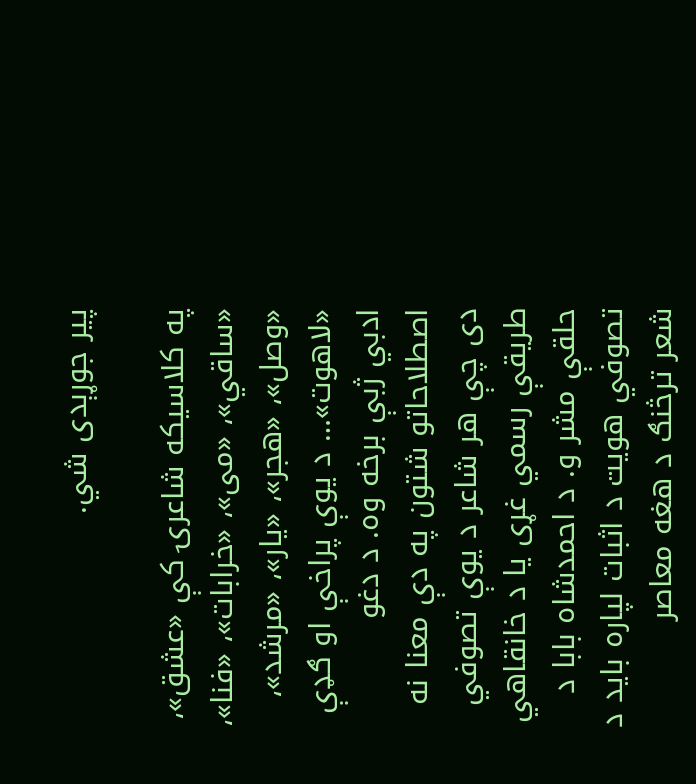پیر جوړېدی شي.

په کلاسیکه شاعرۍ کې «عشق»، «ساقي»، «می»، «خرابات»، «فنا»، «وصل»، «هجر»، «یار»، «مرشد»، «لاهوت»… د یوې پراخې او ګډې ادبي ژبې برخه وه. د دغو اصطلاحاتو شتون په دې معنا نه دی چې هر شاعر د یوې تصوفي طریقې رسمي غړی یا د خانقاهي حلقې مشر و. د احمدشاه بابا د تصوفي هویت د اثبات لپاره باید د شعر ترڅنګ د هغه معاصر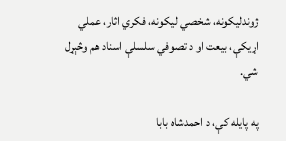ژوندلیکونه، شخصي لیکونه، فکري اثار، عملي اړیکې، بیعت او د تصوفي سلسلې اسناد هم وڅېړل شي.

په پایله کې، د احمدشاه بابا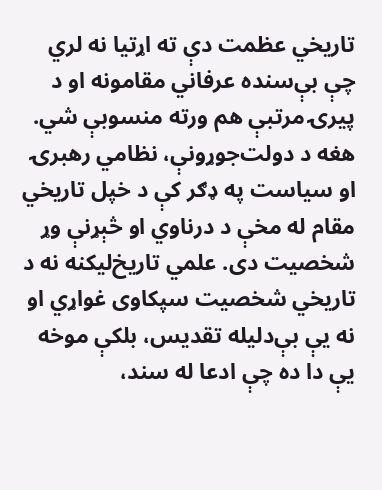تاریخي عظمت دې ته اړتیا نه لري چې بې‌سنده عرفاني مقامونه او د پیرۍ مرتبې هم ورته منسوبې شي. هغه د دولت‌جوړونې، نظامي رهبرۍ او سیاست په ډګر کې د خپل تاریخي مقام له مخې د درناوي او څېړنې وړ شخصیت دی. علمي تاریخ‌لیکنه نه د تاریخي شخصیت سپکاوی غواړي او نه یې بې‌دلیله تقدیس، بلکې موخه یې دا ده چې ادعا له سند،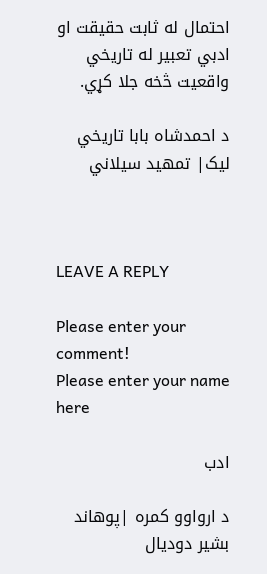احتمال له ثابت حقیقت او ادبي تعبیر له تاریخي واقعیت څخه جلا کړي.

د احمدشاه بابا تاریخي لیک| تمهید سیلاني



LEAVE A REPLY

Please enter your comment!
Please enter your name here

ادب

د ارواوو کمره |پوهاند بشیر دودیال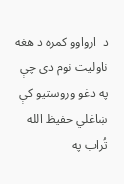د  ارواوو کمره د هغه ناولیت نوم دی چې په دغو وروستیو کې ښاغلي حفیظ الله تُراب په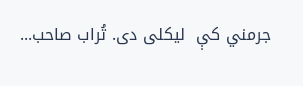جرمني کې  لیکلی دی. تُراب صاحب...